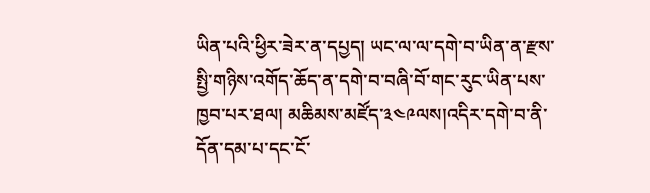ཡིན་པའི་ཕྱིར་ཟེར་ན་དཔྱད། ཡང་ལ་ལ་དགེ་བ་ཡིན་ན་རྫས་སྤྱི་གཉིས་འགོད་ཆོད་ན་དགེ་བ་བཞི་བོ་གང་རུང་ཡིན་པས་ཁྱབ་པར་ཐལ། མཆིམས་མཛོད་༣༤༩ལས།འདིར་དགེ་བ་ནི་དོན་དམ་པ་དང་ངོ་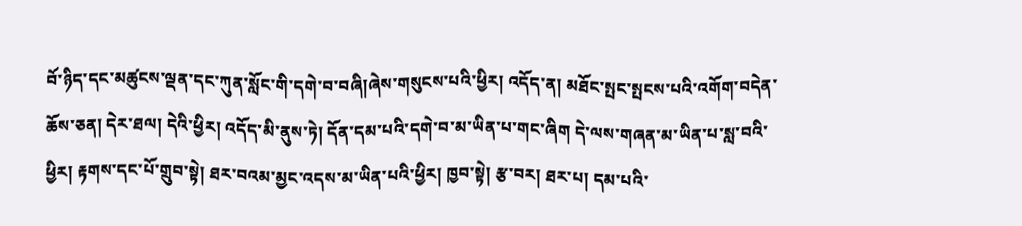བོ་ཉིད་དང་མཚུངས་ལྡན་དང་ཀུན་སློང་གི་དགེ་བ་བཞི།ཞེས་གསུངས་པའི་ཕྱིར། འདོད་ན། མཐོང་སྤང་སྤངས་པའི་འགོག་བདེན་ཆོས་ཅན། དེར་ཐལ། དེའི་ཕྱིར། འདོད་མི་ནུས་ཏེ། དོན་དམ་པའི་དགེ་བ་མ་ཡིན་པ་གང་ཞིག དེ་ལས་གཞན་མ་ཡིན་པ་སླ་བའི་ཕྱིར། རྟགས་དང་པོ་གྲུབ་སྟེ། ཐར་བའམ་མྱང་འདས་མ་ཡིན་པའི་ཕྱིར། ཁྱབ་སྟེ། རྩ་བར། ཐར་པ། དམ་པའི་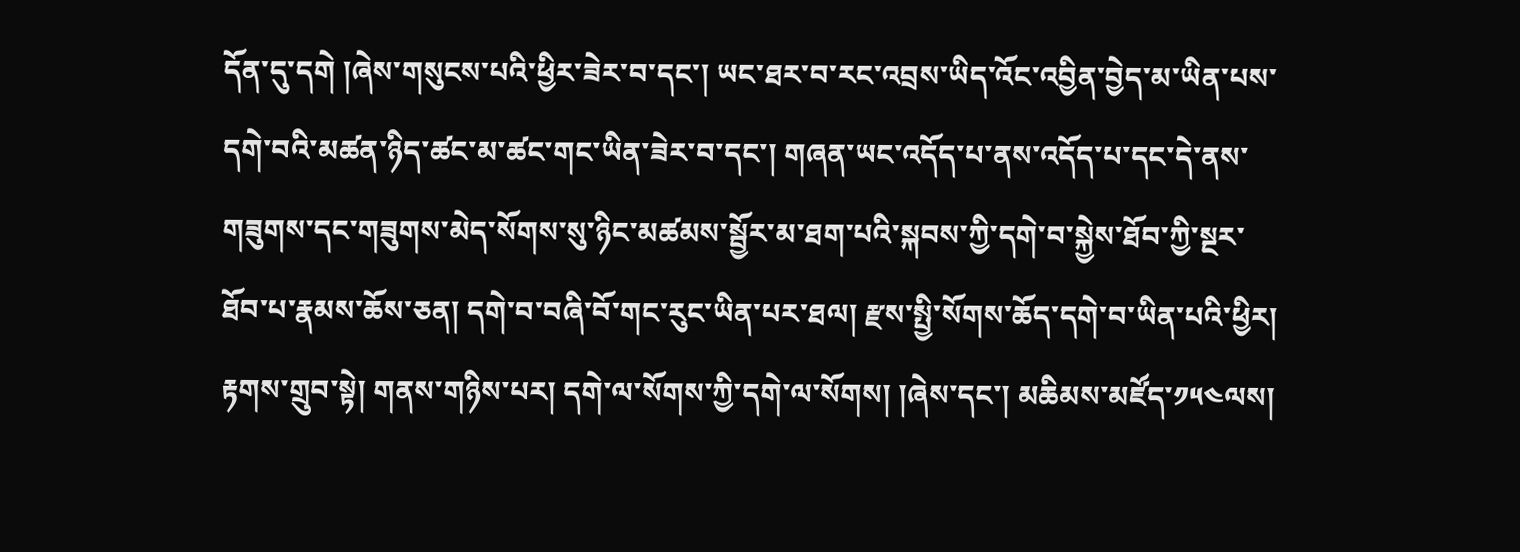དོན་དུ་དགེ །ཞེས་གསུངས་པའི་ཕྱིར་ཟེར་བ་དང་། ཡང་ཐར་བ་རང་འབྲས་ཡིད་འོང་འབྱིན་བྱེད་མ་ཡིན་པས་དགེ་བའི་མཚན་ཉིད་ཚང་མ་ཚང་གང་ཡིན་ཟེར་བ་དང་། གཞན་ཡང་འདོད་པ་ནས་འདོད་པ་དང་དེ་ནས་གཟུགས་དང་གཟུགས་མེད་སོགས་སུ་ཉིང་མཚམས་སྦྱོར་མ་ཐག་པའི་སྐབས་ཀྱི་དགེ་བ་སྐྱེས་ཐོབ་ཀྱི་སྔར་ཐོབ་པ་རྣམས་ཆོས་ཅན། དགེ་བ་བཞི་བོ་གང་རུང་ཡིན་པར་ཐལ། རྫས་སྤྱི་སོགས་ཆོད་དགེ་བ་ཡིན་པའི་ཕྱིར། རྟགས་གྲུབ་སྟེ། གནས་གཉིས་པར། དགེ་ལ་སོགས་ཀྱི་དགེ་ལ་སོགས། །ཞེས་དང་། མཆིམས་མཛོད་༡༥༤ལས།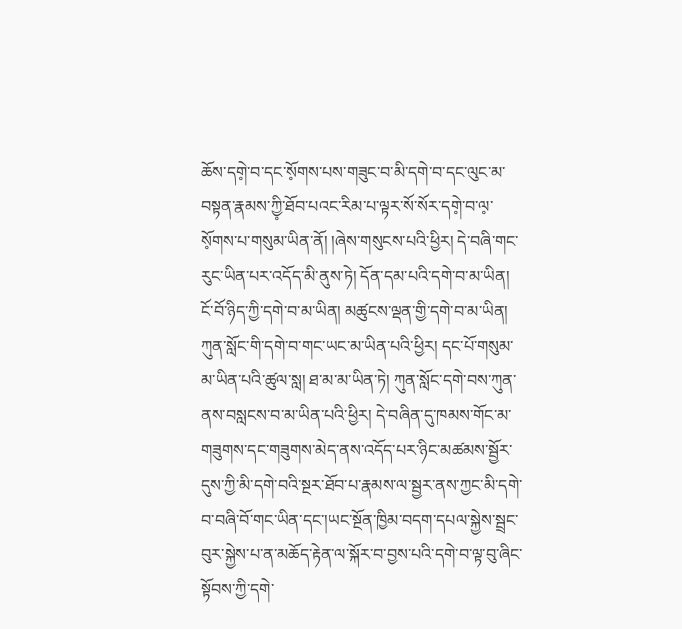ཆོས་དགེ༷་བ་དང་སོ༷གས་པས་གཟུང་བ་མི་དགེ་བ་དང་ལུང་མ་བསྟན་རྣམས་ཀྱི༷་ཐོབ་པའང་རིམ་པ་ལྟར་སོ་སོར་དགེ༷་བ་ལ༷་སོ༷གས་པ་གསུམ་ཡིན་ནོ། །ཞེས་གསུངས་པའི་ཕྱིར། དེ་བཞི་གང་རུང་ཡིན་པར་འདོད་མི་ནུས་ཏེ། དོན་དམ་པའི་དགེ་བ་མ་ཡིན། ངོ་བོ་ཉིད་ཀྱི་དགེ་བ་མ་ཡིན། མཚུངས་ལྡན་གྱི་དགེ་བ་མ་ཡིན། ཀུན་སློང་གི་དགེ་བ་གང་ཡང་མ་ཡིན་པའི་ཕྱིར། དང་པོ་གསུམ་མ་ཡིན་པའི་ཚུལ་སླ། ཐ་མ་མ་ཡིན་ཏེ། ཀུན་སློང་དགེ་བས་ཀུན་ནས་བསླངས་བ་མ་ཡིན་པའི་ཕྱིར། དེ་བཞིན་དུ་ཁམས་གོང་མ་གཟུགས་དང་གཟུགས་མེད་ནས་འདོད་པར་ཉིང་མཚམས་སྦྱོར་དུས་ཀྱི་མི་དགེ་བའི་སྔར་ཐོབ་པ་རྣམས་ལ་སྦྱར་ནས་ཀྱང་མི་དགེ་བ་བཞི་བོ་གང་ཡིན་དང་།ཡང་སྔོན་ཁྱིམ་བདག་དཔལ་སྐྱེས་སྦྲང་བུར་སྐྱེས་པ་ན་མཆོད་རྟེན་ལ་སྐོར་བ་བྱས་པའི་དགེ་བ་ལྟ་བུ་ཞིང་སྟོབས་ཀྱི་དགེ་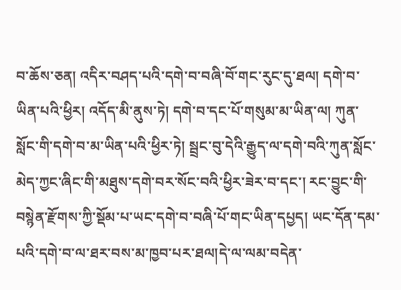བ་ཆོས་ཅན། འདིར་བཤད་པའི་དགེ་བ་བཞི་བོ་གང་རུང་དུ་ཐལ། དགེ་བ་ཡིན་པའི་ཕྱིར། འདོད་མི་ནུས་ཏེ། དགེ་བ་དང་པོ་གསུམ་མ་ཡིན་ལ། ཀུན་སློང་གི་དགེ་བ་མ་ཡིན་པའི་ཕྱིར་ཏེ། སྦྲང་བུ་དེའི་རྒྱུད་ལ་དགེ་བའི་ཀུན་སློང་མེད་ཀྱང་ཞིང་གི་མཐུས་དགེ་བར་སོང་བའི་ཕྱིར་ཟེར་བ་དང་། རང་བྱུང་གི་བསྙེན་རྫོགས་ཀྱི་སྡོམ་པ་ཡང་དགེ་བ་བཞི་པོ་གང་ཡིན་དཔྱད། ཡང་དོན་དམ་པའི་དགེ་བ་ལ་ཐར་བས་མ་ཁྱབ་པར་ཐལ།དེ་ལ་ལམ་བདེན་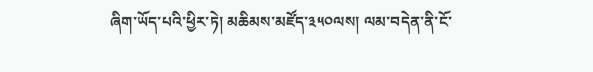ཞིག་ཡོད་པའི་ཕྱིར་ཏེ། མཆིམས་མཛོད་༣༥༠ལས། ལམ་བདེན་ནི་ངོ་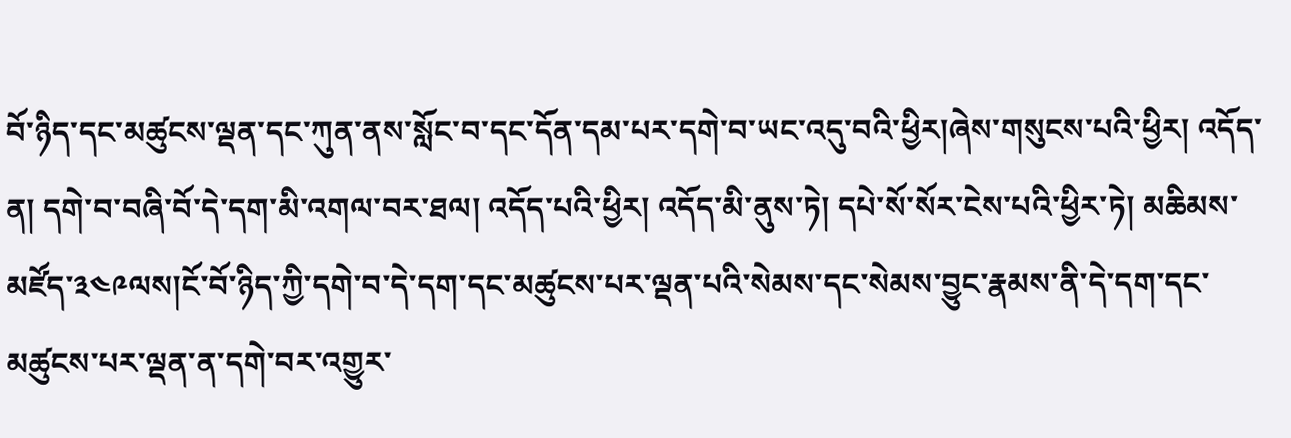བོ་ཉིད་དང་མཚུངས་ལྡན་དང་ཀུན་ནས་སློང་བ་དང་དོན་དམ་པར་དགེ་བ་ཡང་འདུ་བའི་ཕྱིར།ཞེས་གསུངས་པའི་ཕྱིར། འདོད་ན། དགེ་བ་བཞི་བོ་དེ་དག་མི་འགལ་བར་ཐལ། འདོད་པའི་ཕྱིར། འདོད་མི་ནུས་ཏེ། དཔེ་སོ་སོར་ངེས་པའི་ཕྱིར་ཏེ། མཆིམས་མཛོད་༣༤༩ལས།ངོ་བོ་ཉིད་ཀྱི་དགེ་བ་དེ་དག་དང་མཚུངས་པར་ལྡན་པའི་སེམས་དང་སེམས་བྱུང་རྣམས་ནི་དེ་དག་དང་མཚུངས་པར་ལྡན་ན་དགེ་བར་འགྱུར་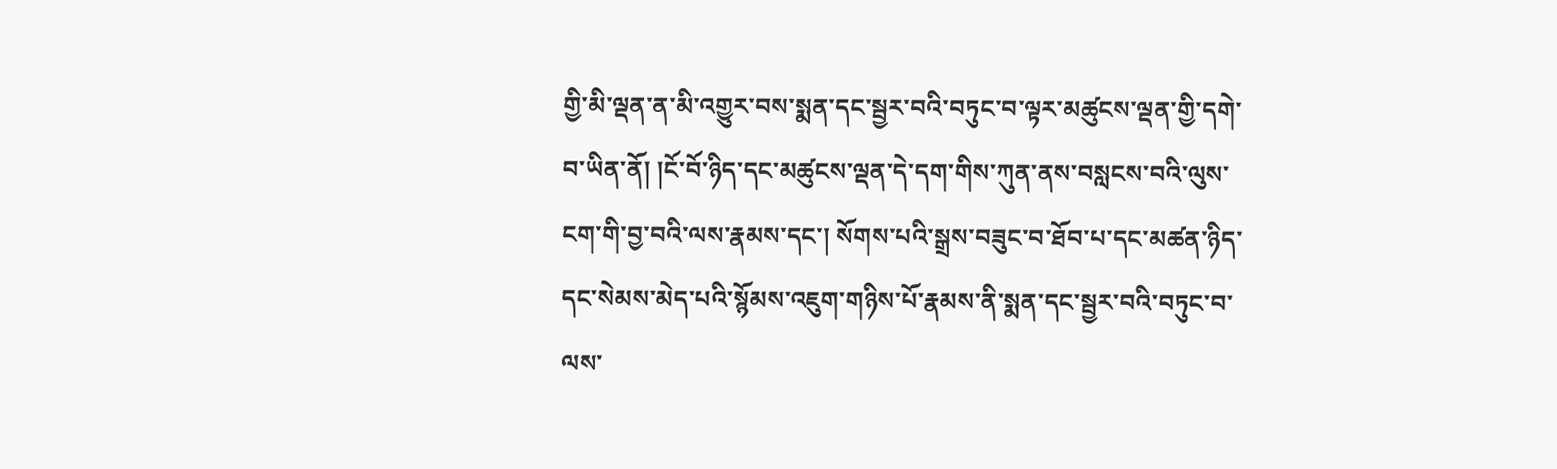གྱི་མི་ལྡན་ན་མི་འགྱུར་བས་སྨན་དང་སྦྱར་བའི་བཏུང་བ་ལྟར་མཚུངས་ལྡན་གྱི་དགེ་བ་ཡིན་ནོ། །ངོ་བོ་ཉིད་དང་མཚུངས་ལྡན་དེ་དག་གིས་ཀུན་ནས་བསླངས་བའི་ལུས་ངག་གི་བྱ་བའི་ལས་རྣམས་དང་། སོགས་པའི་སྒྲས་བཟུང་བ་ཐོབ་པ་དང་མཚན་ཉིད་དང་སེམས་མེད་པའི་སྙོམས་འཇུག་གཉིས་པོ་རྣམས་ནི་སྨན་དང་སྦྱར་བའི་བཏུང་བ་ལས་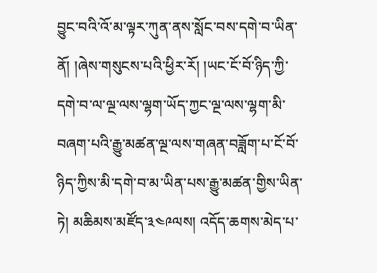བྱུང་བའི་འོ་མ་ལྟར་ཀུན་ནས་སློང་བས་དགེ་བ་ཡིན་ནོ། །ཞེས་གསུངས་པའི་ཕྱིར་རོ། །ཡང་ངོ་བོ་ཉིད་ཀྱི་དགེ་བ་ལ་ལྔ་ལས་ལྷག་ཡོད་ཀྱང་ལྔ་ལས་ལྷག་མི་བཞག་པའི་རྒྱུ་མཚན་ལྔ་ལས་གཞན་བཟློག་པ་ངོ་བོ་ཉིད་ཀྱིས་མི་དགེ་བ་མ་ཡིན་པས་རྒྱུ་མཚན་གྱིས་ཡིན་ཏེ། མཆིམས་མཛོད་༣༤༩ལས། འདོད་ཆགས་མེད་པ་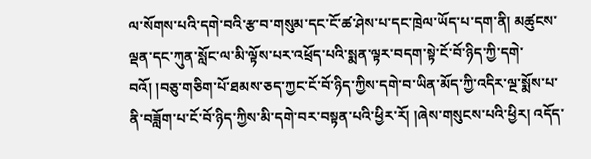ལ་སོགས་པའི་དགེ་བའི་རྩ་བ་གསུམ་དང་ངོ་ཚ་ཤེས་པ་དང་ཁྲེལ་ཡོད་པ་དག་ནི། མཚུངས་ལྡན་དང་ཀུན་སློང་ལ་མི་ལྟོས་པར་འཕྲོད་པའི་སྨན་ལྟར་བདག་སྟེ་ངོ་བོ་ཉིད་ཀྱི་དགེ་བའོ། །བཅུ་གཅིག་པོ་ཐམས་ཅད་ཀྱང་ངོ་བོ་ཉིད་ཀྱིས་དགེ་བ་ཡིན་མོད་ཀྱི་འདིར་ལྔ་སྨོས་པ་ནི་བཟློག་པ་ངོ་བོ་ཉིད་ཀྱིས་མི་དགེ་བར་བསྟན་པའི་ཕྱིར་རོ། །ཞེས་གསུངས་པའི་ཕྱིར། འདོད་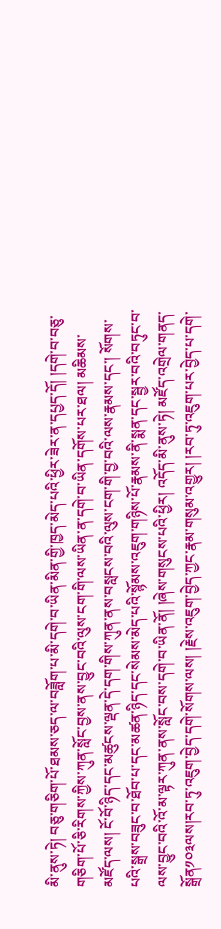མི་ནུས་ཏེ། བཅུ་གཅིག་པོ་ཐམས་ཅད་ལ་བཟློག་པ་མི་དགེ་བ་ཡིན་མིན་གྱི་ཁྱད་མེད་པའི་ཕྱིར་ཟེར་ན་དཔྱད་དོ། །དགེ་བ་བཅུ་གཅིག་པོ་ཅི་རིགས་ཀྱིས་ཀུན་སློང་བྱས་ནས་བྱུང་བའི་ལུས་ངག་གི་ལས་ཡིན་ན་དགེ་བ་ཡིན་དགོས་པར་ཐལ། མཆིམས་མཛོད་ལས། ངོ་བོ་ཉིད་དང་མཚུངས་ལྡན་དེ་དག་གིས་ཀུན་ནས་བསླངས་བའི་ལུས་ངག་གི་བྱ་བའི་ལས་རྣམས་དང་། སོགས་པའི་སྒྲས་བཟུང་བ་ཐོབ་པ་དང་མཚན་ཉིད་དང་སེམས་མེད་པའི་སྙོམས་འཇུག་གཉིས་པོ་རྣམས་ནི་སྨན་དང་སྦྱར་བའི་བཏུང་བ་ལས་བྱུང་བའི་འོ་མ་ལྟར་ཀུན་ནས་སློང་བས་དགེ་བ་ཡིན་ནོ། །ཞེས་གསུངས་པའི་ཕྱིར། འདོད་མི་ནུས་ཏེ། མཛོད་འགྲེལ་གནད་སྒྲོན༡༠༣ལས།རབ་ཏུ་འཇུག་བྱེད་དགེ་སོགས་ལས། །རྗེས་འཇུག་བྱེད་ཀྱང་རྣམ་གསུམ་འགྱུར། །རབ་ཏུ་འཇུག་པར་བྱེད་པ་དགེ་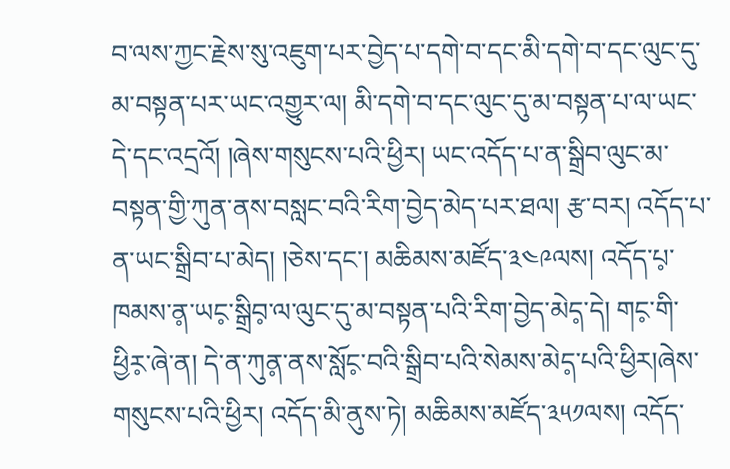བ་ལས་ཀྱང་རྗེས་སུ་འཇུག་པར་བྱེད་པ་དགེ་བ་དང་མི་དགེ་བ་དང་ལུང་དུ་མ་བསྟན་པར་ཡང་འགྱུར་ལ། མི་དགེ་བ་དང་ལུང་དུ་མ་བསྟན་པ་ལ་ཡང་དེ་དང་འདྲའོ། །ཞེས་གསུངས་པའི་ཕྱིར། ཡང་འདོད་པ་ན་སྒྲིབ་ལུང་མ་བསྟན་གྱི་ཀུན་ནས་བསླང་བའི་རིག་བྱེད་མེད་པར་ཐལ། རྩ་བར། འདོད་པ་ན་ཡང་སྒྲིབ་པ་མེད། །ཅེས་དང་། མཆིམས་མཛོད་༣༤༩ལས། འདོད་པ༷་ཁམས་ན༷་ཡང༷་སྒྲིབ༷་ལ་ལུང་དུ་མ་བསྟན་པའི་རིག་བྱེད་མེད༷་དེ། གང༷་གི་ཕྱིར༷་ཞེ་ན། དེ་ན་ཀུན༷་ནས་སློང༷་བའི་སྒྲིབ་པའི་སེམས་མེད༷་པའི་ཕྱིར།ཞེས་གསུངས་པའི་ཕྱིར། འདོད་མི་ནུས་ཏེ། མཆིམས་མཛོད་༣༥༡ལས། འདོད་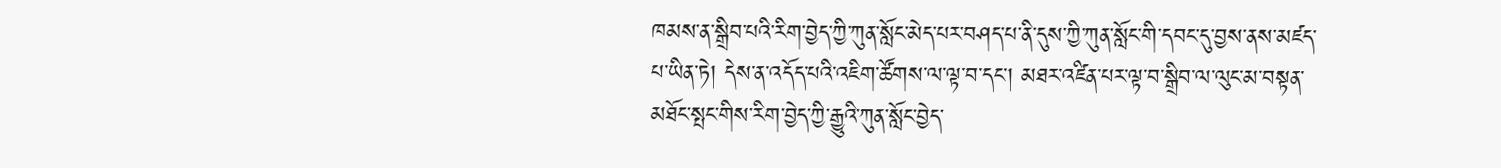ཁམས་ན་སྒྲིབ་པའི་རིག་བྱེད་ཀྱི་ཀུན་སློང་མེད་པར་བཤད་པ་ནི་དུས་ཀྱི་ཀུན་སློང་གི་དབང་དུ་བྱས་ནས་མཛད་པ་ཡིན་ཏེ། དེས་ན་འདོད་པའི་འཇིག་ཚོགས་ལ་ལྟ་བ་དང་། མཐར་འཛིན་པར་ལྟ་བ་སྒྲིབ་ལ་ལུང་མ་བསྟན་མཐོང་སྤང་གིས་རིག་བྱེད་ཀྱི་རྒྱུའི་ཀུན་སློང་བྱེད་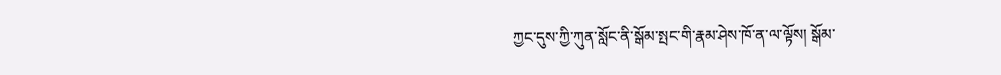ཀྱང་དུས་ཀྱི་ཀུན་སློང་ནི་སྒོམ་སྤང་གི་རྣམ་ཤེས་ཁོ་ན་ལ་ལྟོས། སྒོམ་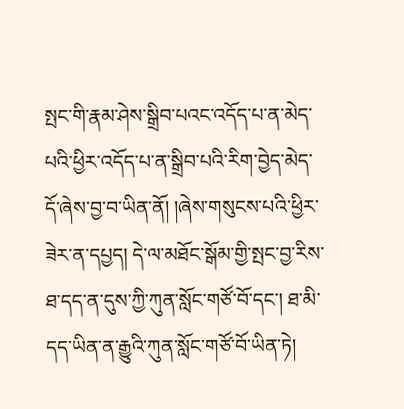སྤང་གི་རྣམ་ཤེས་སྒྲིབ་པའང་འདོད་པ་ན་མེད་པའི་ཕྱིར་འདོད་པ་ན་སྒྲིབ་པའི་རིག་བྱེད་མེད་དོ་ཞེས་བྱ་བ་ཡིན་ནོ། །ཞེས་གསུངས་པའི་ཕྱིར་ཟེར་ན་དཔྱད། དེ་ལ་མཐོང་སྒོམ་གྱི་སྤང་བྱ་རིས་ཐ་དད་ན་དུས་ཀྱི་ཀུན་སློང་གཙོ་བོ་དང་། ཐ་མི་དད་ཡིན་ན་རྒྱུའི་ཀུན་སློང་གཙོ་བོ་ཡིན་ཏེ།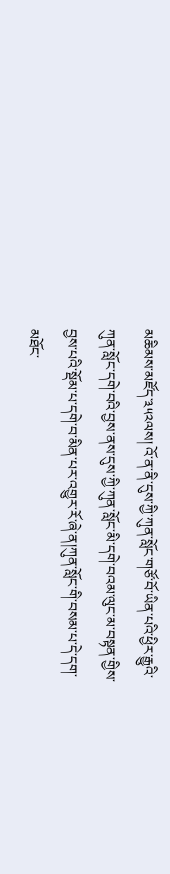མཆིམས་མཛོད་༣༥༢ལས། འོ་ན་ནི་དུས་ཀྱི་ཀུན་སློང་གཙོ་བོ་ཡིན་པའི་ཕྱིར་རྒྱུའི་ཀུན་སློང་དགེ་བའི་བྱས་ནས་དུས་ཀྱི་ཀུན་སློང་མི་དགེ་བའམ་ལུང་མ་བསྟན་གྱིས་བྱས་པའི་སྡོམ་པ་དགེ་བ་མིན་པར་འགྱུར་རོ་ཞེ་ན།ཀུན་སློང་གི་བསམ་པ་དེ་དག་མཐོང་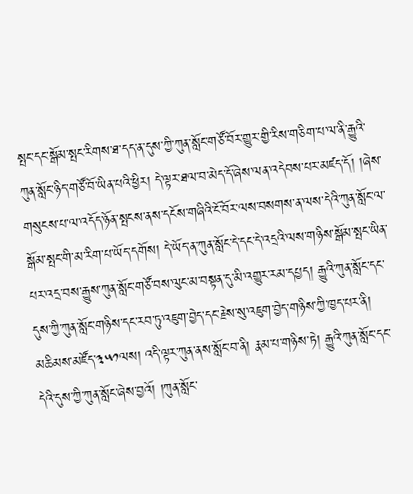སྤང་དང་སྒོམ་སྤང་རིགས་ཐ་དད་ན་དུས་ཀྱི་ཀུན་སློང་གཙོ་བོར་གྱུར་གྱི་རིས་གཅིག་པ་ལ་ནི་རྒྱུའི་ཀུན་སློང་ཉིད་གཙོ་བོ་ཡིན་པའི་ཕྱིར། དེ་ལྟར་ཐལ་བ་མེད་དོ་ཞེས་ལན་འདེབས་པར་མཛད་དོ། །ཞེས་གསུངས་པ་ལ་འདོད་ཉོན་སྤངས་ནས་དངོས་གཞིའི་ངོ་བོར་ལས་བསགས་ན་ལས་དེའི་ཀུན་སློང་ལ་སྒོམ་སྤང་གི་མ་རིག་པ་ཡོད་དགོས། དེ་ཡོད་ན་ཀུན་སློང་དེ་དང་དེ་འདྲའི་ལས་གཉིས་སྒོམ་སྤང་ཡིན་པར་འདྲ་བས་རྒྱུས་ཀུན་སློང་གཙོ་བས་ལུང་མ་བསྟན་དུ་མི་འགྱུར་རམ་དཔྱད། རྒྱུའི་ཀུན་སློང་དང་དུས་ཀྱི་ཀུན་སློང་གཉིས་དང་རབ་ཏུ་འཇུག་བྱེད་དང་རྗེས་སུ་འཇུག་བྱེད་གཉིས་ཀྱི་ཁྱད་པར་ནི། མཆིམས་མཛོད་༣༥༡ལས། འདི་ལྟར་ཀུན་ནས་སློང་བ་ནི། རྣམ་པ་གཉིས་ཏེ། རྒྱུའི་ཀུན་སློང་དང་དེའི་དུས་ཀྱི་ཀུན་སློང་ཞེས་བྱའོ། །ཀུན་སློང་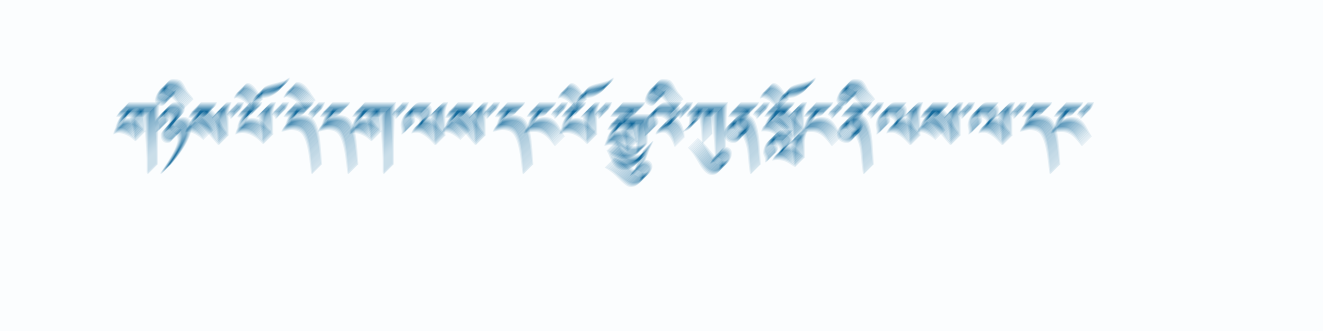གཉིས་པོ་དེ་དག་ལས་དང་པོ་རྒྱུའི་ཀུན་སློང་ནི་ལས་ལ་དང་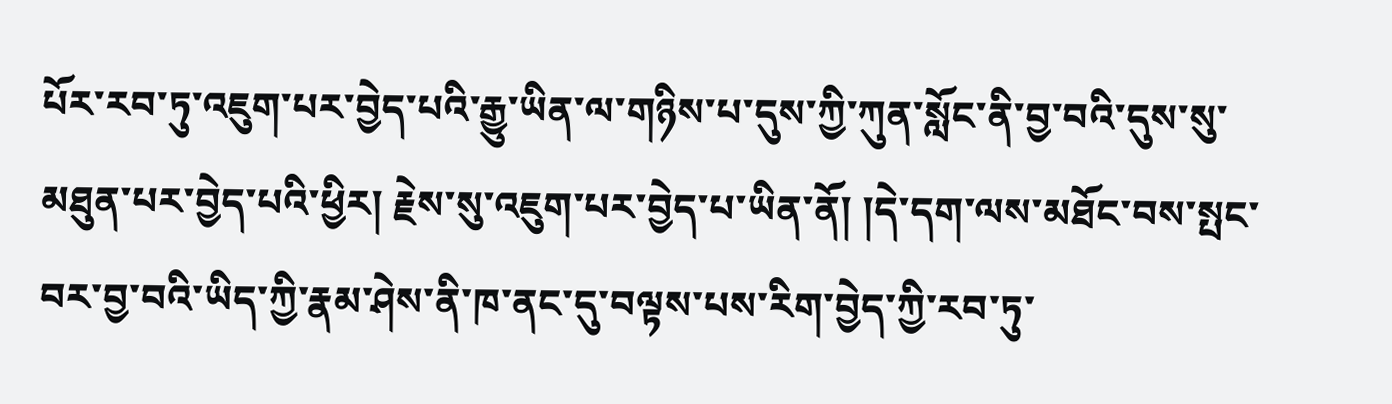པོར་རབ་ཏུ་འཇུག་པར་བྱེད་པའི་རྒྱུ་ཡིན་ལ་གཉིས་པ་དུས་ཀྱི་ཀུན་སློང་ནི་བྱ་བའི་དུས་སུ་མཐུན་པར་བྱེད་པའི་ཕྱིར། རྗེས་སུ་འཇུག་པར་བྱེད་པ་ཡིན་ནོ། །དེ་དག་ལས་མཐོང་བས་སྤང་བར་བྱ་བའི་ཡིད་ཀྱི་རྣམ་ཤེས་ནི་ཁ་ནང་དུ་བལྟས་པས་རིག་བྱེད་ཀྱི་རབ་ཏུ་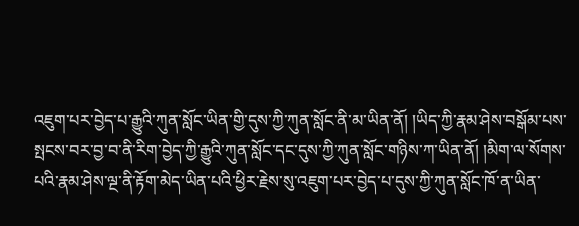འཇུག་པར་བྱེད་པ་རྒྱུའི་ཀུན་སློང་ཡིན་གྱི་དུས་ཀྱི་ཀུན་སློང་ནི་མ་ཡིན་ནོ། །ཡིད་ཀྱི་རྣམ་ཤེས་བསྒོམ་པས་སྤངས་བར་བྱ་བ་ནི་རིག་བྱེད་ཀྱི་རྒྱུའི་ཀུན་སློང་དང་དུས་ཀྱི་ཀུན་སློང་གཉིས་ཀ་ཡིན་ནོ། །མིག་ལ་སོགས་པའི་རྣམ་ཤེས་ལྔ་ནི་རྟོག་མེད་ཡིན་པའི་ཕྱིར་རྗེས་སུ་འཇུག་པར་བྱེད་པ་དུས་ཀྱི་ཀུན་སློང་ཁོ་ན་ཡིན་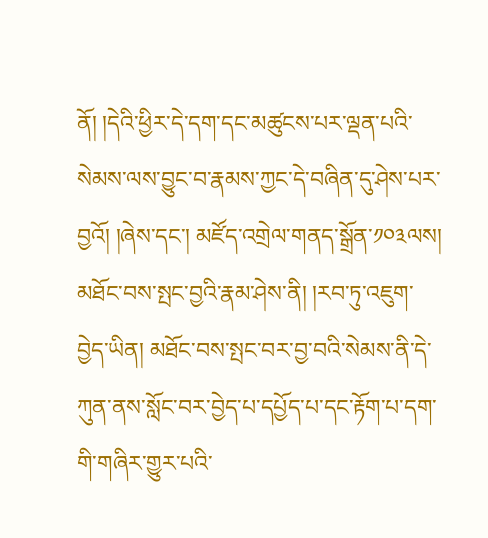ནོ། །དེའི་ཕྱིར་དེ་དག་དང་མཚུངས་པར་ལྡན་པའི་སེམས་ལས་བྱུང་བ་རྣམས་ཀྱང་དེ་བཞིན་དུ་ཤེས་པར་བྱའོ། །ཞེས་དང་། མཛོད་འགྲེལ་གནད་སྒྲོན་༡༠༣ལས། མཐོང་བས་སྤང་བྱའི་རྣམ་ཤེས་ནི། །རབ་ཏུ་འཇུག་བྱེད་ཡིན། མཐོང་བས་སྤང་བར་བྱ་བའི་སེམས་ནི་དེ་ཀུན་ནས་སློང་བར་བྱེད་པ་དཔྱོད་པ་དང་རྟོག་པ་དག་གི་གཞིར་གྱུར་པའི་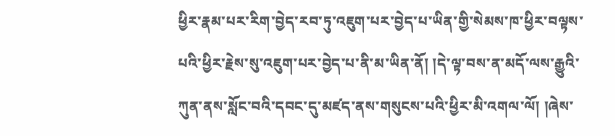ཕྱིར་རྣམ་པར་རིག་བྱེད་རབ་ཏུ་འཇུག་པར་བྱེད་པ་ཡིན་གྱི་སེམས་ཁ་ཕྱིར་བལྟས་པའི་ཕྱིར་རྗེས་སུ་འཇུག་པར་བྱེད་པ་ནི་མ་ཡིན་ནོ། །དེ་ལྟ་བས་ན་མདོ་ལས་རྒྱུའི་ཀུན་ནས་སློང་བའི་དབང་དུ་མཛད་ནས་གསུངས་པའི་ཕྱིར་མི་འགལ་ལོ། །ཞེས་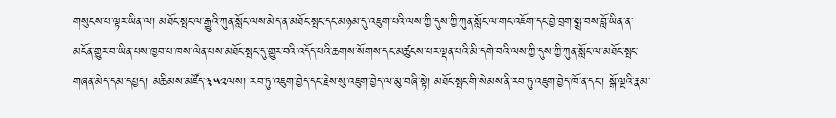གསུངས་པ་ལྟར་ཡིན་ལ། མཐོང་སྤང་ལ་རྒྱུའི་ཀུན་སློང་ལས་མེད་ན་མཐོང་སྤང་དང་མཉམ་དུ་འཇུག་པའི་ལས་ཀྱི་དུས་ཀྱི་ཀུན་སློང་ལ་གང་འཇོག་དང་བྱེ་བྲག་སྨྲ་བས་བློ་ཡིན་ན་མངོན་གྱུར་བ་ཡིན་པས་ཁྱབ་པ་ཁས་ལེན་པས་མཐོང་སྤང་དུ་གྱུར་བའི་འདོད་པའི་ཆགས་སོགས་དང་མཚུངས་པར་ལྡན་པའི་མི་དགེ་བའི་ལས་ཀྱི་དུས་ཀྱི་ཀུན་སློང་ལ་མཐོང་སྤང་གཞན་མེད་དམ་དཔྱད། མཆིམས་མཛོད་༣༥༢ལས། རབ་ཏུ་འཇུག་བྱེད་དང་རྗེས་སུ་འཇུག་བྱེད་ལ་མུ་བཞི་སྟེ། མཐོང་སྤང་གི་སེམས་ནི་རབ་ཏུ་འཇུག་བྱེད་ཁོ་ན་དང་། སྒོ་ལྔའི་རྣམ་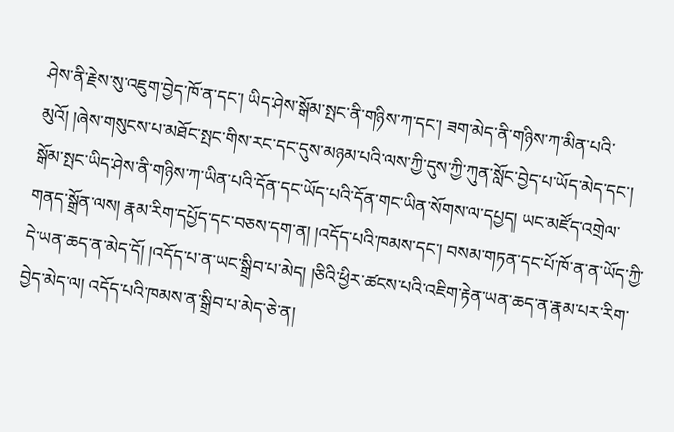ཤེས་ནི་རྗེས་སུ་འཇུག་བྱེད་ཁོ་ན་དང་། ཡིད་ཤེས་སྒོམ་སྤང་ནི་གཉིས་ཀ་དང་། ཟག་མེད་ནི་གཉིས་ཀ་མིན་པའི་མུའོ། །ཞེས་གསུངས་པ་མཐོང་སྤང་གིས་རང་དང་དུས་མཉམ་པའི་ལས་ཀྱི་དུས་ཀྱི་ཀུན་སློང་བྱེད་པ་ཡོད་མེད་དང་། སྒོམ་སྤང་ཡིད་ཤེས་ནི་གཉིས་ཀ་ཡིན་པའི་དོན་དང་ཡོད་པའི་དོན་གང་ཡིན་སོགས་ལ་དཔྱད། ཡང་མཛོད་འགྲེལ་གནད་སྒྲོན་ལས། རྣམ་རིག་དཔྱོད་དང་བཅས་དག་ན། །འདོད་པའི་ཁམས་དང་། བསམ་གཏན་དང་པོ་ཁོ་ན་ན་ཡོད་ཀྱི་དེ་ཡན་ཆད་ན་མེད་དོ། །འདོད་པ་ན་ཡང་སྒྲིབ་པ་མེད། །ཅིའི་ཕྱིར་ཚངས་པའི་འཇིག་རྟེན་ཡན་ཆད་ན་རྣམ་པར་རིག་བྱེད་མེད་ལ། འདོད་པའི་ཁམས་ན་སྒྲིབ་པ་མེད་ཅེ་ན།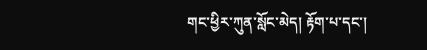གང་ཕྱིར་ཀུན་སློང་མེད། རྟོག་པ་དང་།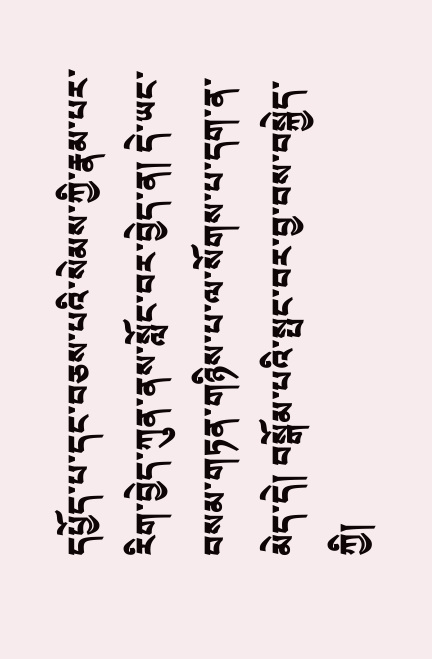དཔྱོད་པ་དང་བཅས་པའི་སེམས་ཀྱི་རྣམ་པར་རིག་བྱེད་ཀུན་ནས་སློང་བར་བྱེད་ན། དེ་ཡང་བསམ་གཏན་གཉིས་པ་ལ་སོགས་པ་དག་ན་མེད་དེ། བསྒོམ་པའི་སྤང་བར་བྱ་བས་བསྐྱེད་ཀྱི།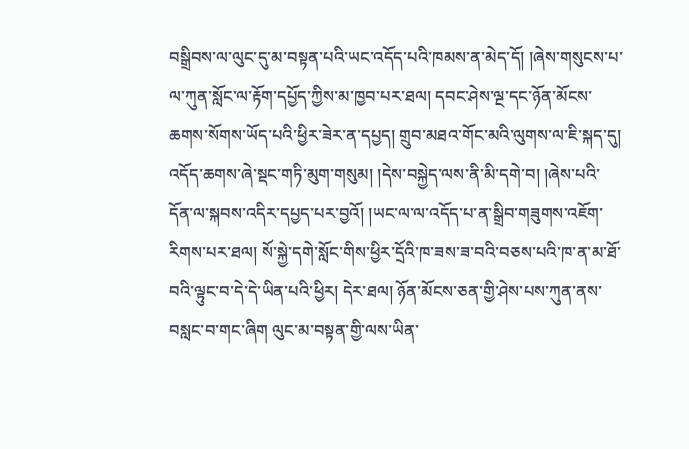བསྒྲིབས་ལ་ལུང་དུ་མ་བསྟན་པའི་ཡང་འདོད་པའི་ཁམས་ན་མེད་དོ། །ཞེས་གསུངས་པ་ལ་ཀུན་སློང་ལ་རྟོག་དཔྱོད་ཀྱིས་མ་ཁྱབ་པར་ཐལ། དབང་ཤེས་ལྔ་དང་ཉོན་མོངས་ཆགས་སོགས་ཡོད་པའི་ཕྱིར་ཟེར་ན་དཔྱད། གྲུབ་མཐའ་གོང་མའི་ལུགས་ལ་ཇི་སྐད་དུ། འདོད་ཆགས་ཞེ་སྡང་གཏི་མུག་གསུམ། །དེས་བསྐྱེད་ལས་ནི་མི་དགེ་བ། །ཞེས་པའི་དོན་ལ་སྐབས་འདིར་དཔྱད་པར་བྱའོ། །ཡང་ལ་ལ་འདོད་པ་ན་སྒྲིབ་གཟུགས་འཇོག་རིགས་པར་ཐལ། སོ་སྐྱེ་དགེ་སློང་གིས་ཕྱིར་དྲོའི་ཁ་ཟས་ཟ་བའི་བཅས་པའི་ཁ་ན་མ་ཐོ་བའི་ལྟུང་བ་དེ་དེ་ཡིན་པའི་ཕྱིར། དེར་ཐལ། ཉོན་མོངས་ཅན་གྱི་ཤེས་པས་ཀུན་ནས་བསླང་བ་གང་ཞིག ལུང་མ་བསྟན་གྱི་ལས་ཡིན་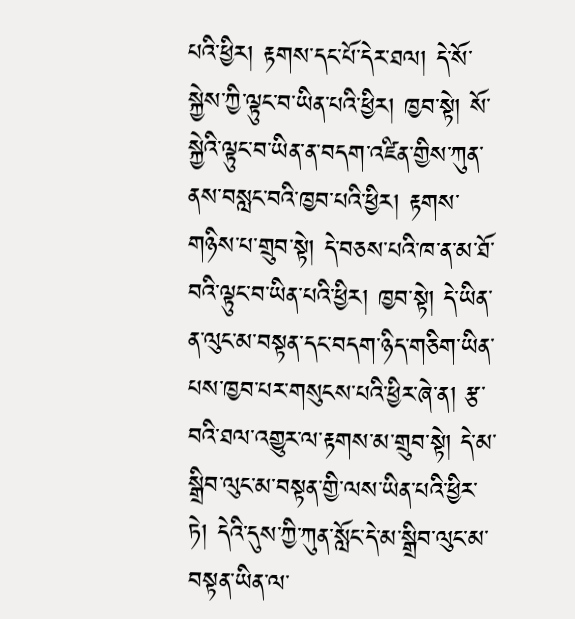པའི་ཕྱིར། རྟགས་དང་པོ་དེར་ཐལ། དེ་སོ་སྐྱེས་ཀྱི་ལྟུང་བ་ཡིན་པའི་ཕྱིར། ཁྱབ་སྟེ། སོ་སྐྱེའི་ལྟུང་བ་ཡིན་ན་བདག་འཛིན་གྱིས་ཀུན་ནས་བསླང་བའི་ཁྱབ་པའི་ཕྱིར། རྟགས་གཉིས་པ་གྲུབ་སྟེ། དེ་བཅས་པའི་ཁ་ན་མ་ཐོ་བའི་ལྟུང་བ་ཡིན་པའི་ཕྱིར། ཁྱབ་སྟེ། དེ་ཡིན་ན་ལུང་མ་བསྟན་དང་བདག་ཉིད་གཅིག་ཡིན་པས་ཁྱབ་པར་གསུངས་པའི་ཕྱིར་ཞེ་ན། རྩ་བའི་ཐལ་འགྱུར་ལ་རྟགས་མ་གྲུབ་སྟེ། དེ་མ་སྒྲིབ་ལུང་མ་བསྟན་གྱི་ལས་ཡིན་པའི་ཕྱིར་ཏེ། དེའི་དུས་ཀྱི་ཀུན་སློང་དེ་མ་སྒྲིབ་ལུང་མ་བསྟན་ཡིན་ལ་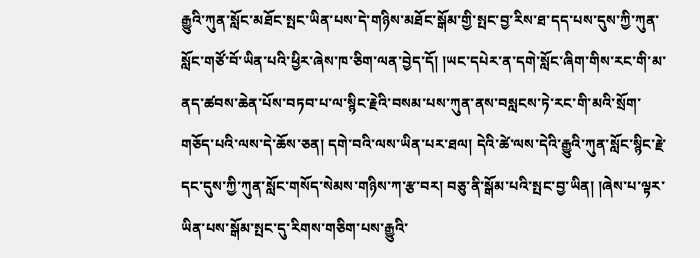རྒྱུའི་ཀུན་སློང་མཐོང་སྤང་ཡིན་པས་དེ་གཉིས་མཐོང་སྒོམ་གྱི་སྤང་བྱ་རིས་ཐ་དད་པས་དུས་ཀྱི་ཀུན་སློང་གཙོ་བོ་ཡིན་པའི་ཕྱིར་ཞེས་ཁ་ཅིག་ལན་བྱེད་དོ། །ཡང་དཔེར་ན་དགེ་སློང་ཞིག་གིས་རང་གི་མ་ནད་ཚབས་ཆེན་པོས་བཏབ་པ་ལ་སྙིང་རྗེའི་བསམ་པས་ཀུན་ནས་བསླངས་ཏེ་རང་གི་མའི་སྲོག་གཅོད་པའི་ལས་དེ་ཆོས་ཅན། དགེ་བའི་ལས་ཡིན་པར་ཐལ། དེའི་ཚེ་ལས་དེའི་རྒྱུའི་ཀུན་སློང་སྙིང་རྗེ་དང་དུས་ཀྱི་ཀུན་སློང་གསོད་སེམས་གཉིས་ཀ་རྩ་བར། བཅུ་ནི་སྒོམ་པའི་སྤང་བྱ་ཡིན། །ཞེས་པ་ལྟར་ཡིན་པས་སྒོམ་སྤང་དུ་རིགས་གཅིག་པས་རྒྱུའི་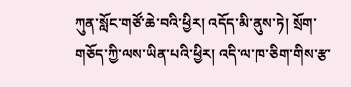ཀུན་སློང་གཙོ་ཆེ་བའི་ཕྱིར། འདོད་མི་ནུས་ཏེ། སྲོག་གཅོད་ཀྱི་ལས་ཡིན་པའི་ཕྱིར། འདི་ལ་ཁ་ཅིག་གིས་རྩ་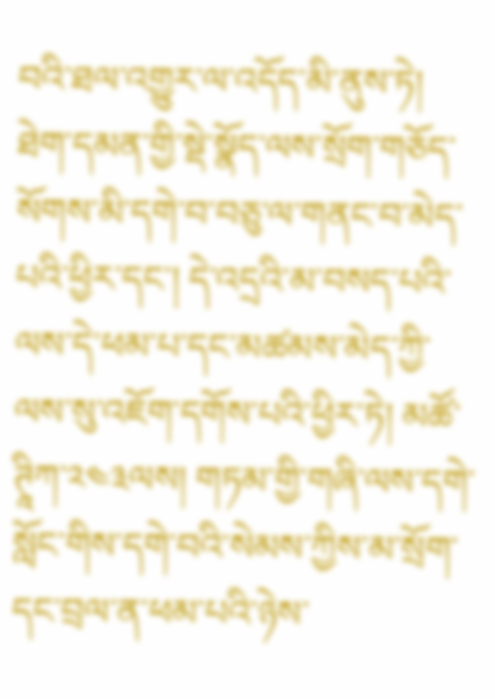བའི་ཐལ་འགྱུར་ལ་འདོད་མི་ནུས་ཏེ། ཐེག་དམན་གྱི་སྡེ་སྣོད་ལས་སྲོག་གཅོད་སོགས་མི་དགེ་བ་བཅུ་ལ་གནང་བ་མེད་པའི་ཕྱིར་དང་། དེ་འདྲའི་མ་བསད་པའི་ལས་དེ་ཕམ་པ་དང་མཚམས་མེད་ཀྱི་ལས་སུ་འཇོག་དགོས་པའི་ཕྱིར་ཏེ། མཚོ་ཊཱིཀ་༢༤༣ལས། གཏམ་གྱི་གཞི་ལས་དགེ་སློང་གིས་དགེ་བའི་སེམས་ཀྱིས་མ་སྲོག་དང་བྲལ་ན་ཕམ་པའི་ཉེས་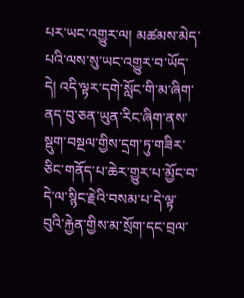པར་ཡང་འགྱུར་ལ། མཚམས་མེད་པའི་ལས་སུ་ཡང་འགྱུར་བ་ཡོད་དེ། འདི་ལྟར་དགེ་སློང་གི་མ་ཞིག་ནད་བུ་ཅན་ཡུན་རིང་ཞིག་ནས་སྡུག་བསྔལ་གྱིས་དྲག་ཏུ་གཟིར་ཅིང་གནོད་པ་ཆེར་གྱུར་པ་མྱོང་བ་དེ་ལ་སྙིང་རྗེའི་བསམ་པ་དེ་ལྟ་བུའི་རྐྱེན་གྱིས་མ་སྲོག་དང་བྲལ་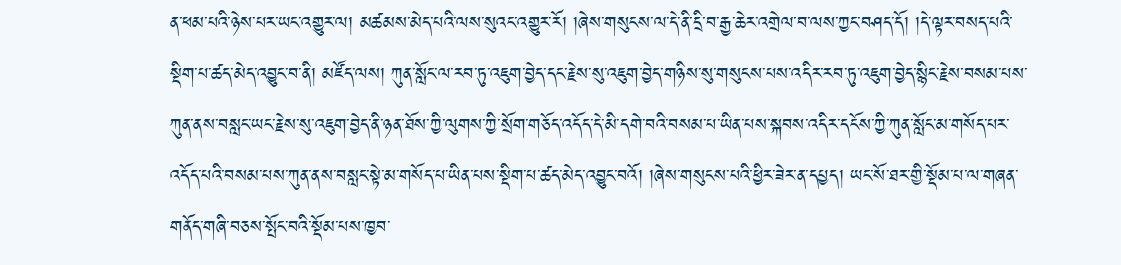ན་ཕམ་པའི་ཉེས་པར་ཡང་འགྱུར་ལ། མཚམས་མེད་པའི་ལས་སུའང་འགྱུར་རོ། །ཞེས་གསུངས་ལ་དེ་ནི་དྲི་བ་རྒྱ་ཆེར་འགྲེལ་བ་ལས་ཀྱང་བཤད་དོ། །དེ་ལྟར་བསད་པའི་སྡིག་པ་ཚད་མེད་འབྱུང་བ་ནི། མཛོད་ལས། ཀུན་སློང་ལ་རབ་ཏུ་འཇུག་བྱེད་དང་རྗེས་སུ་འཇུག་བྱེད་གཉིས་སུ་གསུངས་པས་འདིར་རབ་ཏུ་འཇུག་བྱེད་སྙིང་རྗེས་བསམ་པས་ཀུན་ནས་བསླང་ཡང་རྗེས་སུ་འཇུག་བྱེད་ནི་ཉན་ཐོས་ཀྱི་ལུགས་ཀྱི་སྲོག་གཅོད་འདོད་དེ་མི་དགེ་བའི་བསམ་པ་ཡིན་པས་སྐབས་འདིར་དངོས་ཀྱི་ཀུན་སློང་མ་གསོད་པར་འདོད་པའི་བསམ་པས་ཀུན་ནས་བསླང་སྟེ་མ་གསོད་པ་ཡིན་པས་སྡིག་པ་ཚད་མེད་འབྱུང་བའོ། །ཞེས་གསུངས་པའི་ཕྱིར་ཟེར་ན་དཔྱད། ཡང་སོ་ཐར་གྱི་སྡོམ་པ་ལ་གཞན་གནོད་གཞི་བཅས་སྤོང་བའི་སྡོམ་པས་ཁྱབ་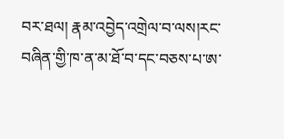བར་ཐལ། རྣམ་འབྱེད་འགྲེལ་བ་ལས།རང་བཞིན་གྱི་ཁ་ན་མ་ཐོ་བ་དང་བཅས་པ་ཨ་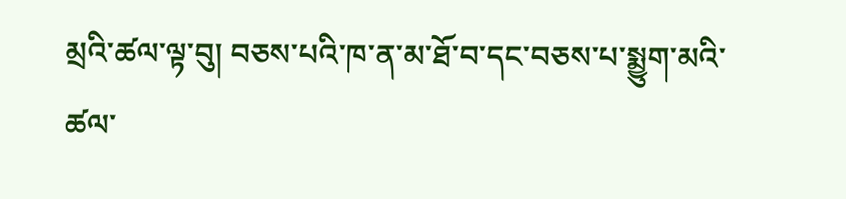མྲའི་ཚལ་ལྟ་བུ། བཅས་པའི་ཁ་ན་མ་ཐོ་བ་དང་བཅས་པ་སྨྱུག་མའི་ཚལ་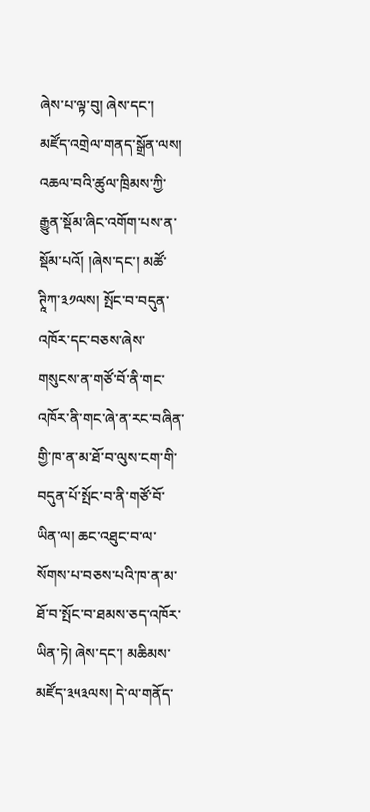ཞེས་པ་ལྟ་བུ། ཞེས་དང་། མཛོད་འགྲེལ་གནད་སྒྲོན་ལས། འཆལ་བའི་ཚུལ་ཁྲིམས་ཀྱི་རྒྱུན་སྡོམ་ཞིང་འགོག་པས་ན་སྡོམ་པའོ། །ཞེས་དང་། མཚོ་ཊཱིཀ་༣༡ལས། སྤོང་བ་བདུན་འཁོར་དང་བཅས་ཞེས་གསུངས་ན་གཙོ་བོ་ནི་གང་འཁོར་ནི་གང་ཞེ་ན་རང་བཞིན་གྱི་ཁ་ན་མ་ཐོ་བ་ལུས་ངག་གི་བདུན་པོ་སྤོང་བ་ནི་གཙོ་བོ་ཡིན་ལ། ཆང་འཐུང་བ་ལ་སོགས་པ་བཅས་པའི་ཁ་ན་མ་ཐོ་བ་སྤོང་བ་ཐམས་ཅད་འཁོར་ཡིན་ཏེ། ཞེས་དང་། མཆིམས་མཛོད་༣༥༣ལས། དེ་ལ་གནོད་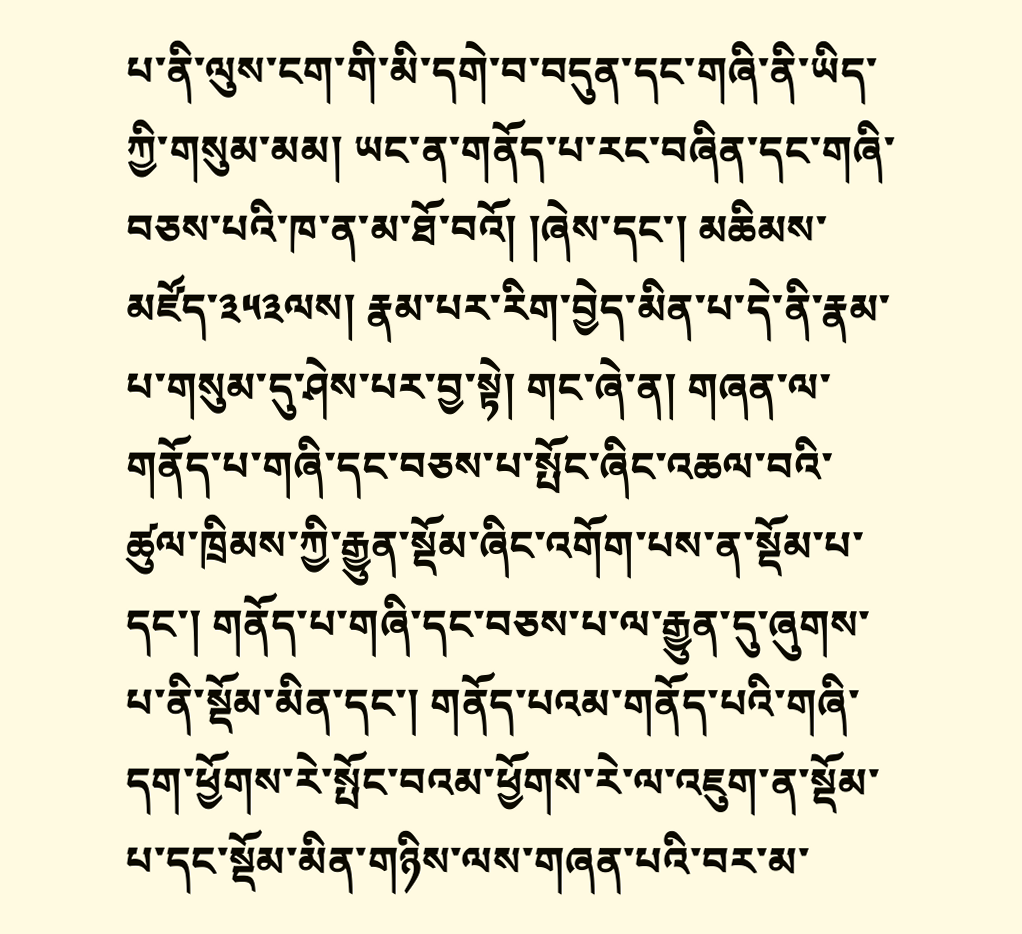པ་ནི་ལུས་ངག་གི་མི་དགེ་བ་བདུན་དང་གཞི་ནི་ཡིད་ཀྱི་གསུམ་མམ། ཡང་ན་གནོད་པ་རང་བཞིན་དང་གཞི་བཅས་པའི་ཁ་ན་མ་ཐོ་བའོ། །ཞེས་དང་། མཆིམས་མཛོད་༣༥༣ལས། རྣམ་པར་རིག་བྱེད་མིན་པ་དེ་ནི་རྣམ་པ་གསུམ་དུ་ཤེས་པར་བྱ་སྟེ། གང་ཞེ་ན། གཞན་ལ་གནོད་པ་གཞི་དང་བཅས་པ་སྤོང་ཞིང་འཆལ་བའི་ཚུལ་ཁྲིམས་ཀྱི་རྒྱུན་སྡོམ་ཞིང་འགོག་པས་ན་སྡོམ་པ་དང་། གནོད་པ་གཞི་དང་བཅས་པ་ལ་རྒྱུན་དུ་ཞུགས་པ་ནི་སྡོམ་མིན་དང་། གནོད་པའམ་གནོད་པའི་གཞི་དག་ཕྱོགས་རེ་སྤོང་བའམ་ཕྱོགས་རེ་ལ་འཇུག་ན་སྡོམ་པ་དང་སྡོམ་མིན་གཉིས་ལས་གཞན་པའི་བར་མ་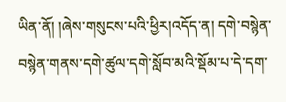ཡིན་ནོ། །ཞེས་གསུངས་པའི་ཕྱིར།འདོད་ན། དགེ་བསྙེན་བསྙེན་གནས་དགེ་ཚུལ་དགེ་སློབ་མའི་སྡོམ་པ་དེ་དག་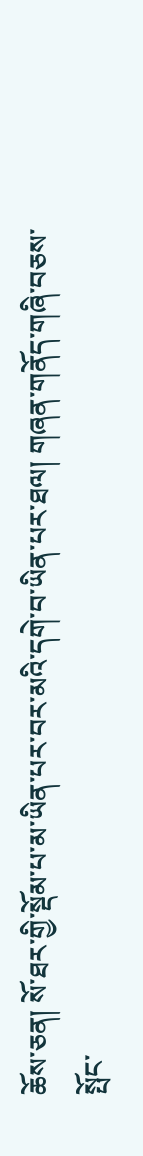ཆོས་ཅན། སོ་ཐར་གྱི་སྡོམ་པ་མ་ཡིན་པར་བར་མའི་དགེ་བ་ཡིན་པར་ཐལ། གཞན་གནོད་གཞི་བཅས་སྤོང་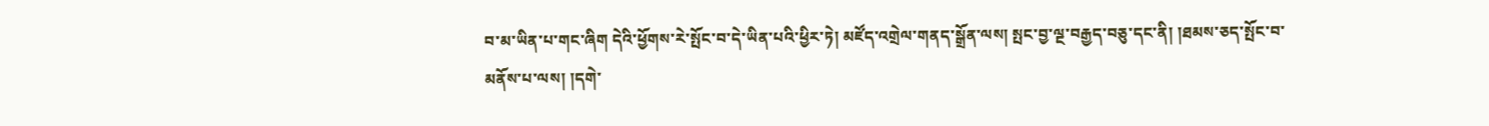བ་མ་ཡིན་པ་གང་ཞིག དེའི་ཕྱོགས་རེ་སྤོང་བ་དེ་ཡིན་པའི་ཕྱིར་ཏེ། མཛོད་འགྲེལ་གནད་སྒྲོན་ལས། སྤང་བྱ་ལྔ་བརྒྱད་བཅུ་དང་ནི། །ཐམས་ཅད་སྤོང་བ་མནོས་པ་ལས། །དགེ་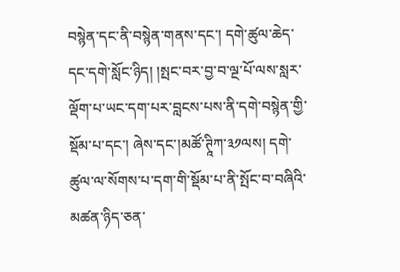བསྙེན་དང་ནི་བསྙེན་གནས་དང་། དགེ་ཚུལ་ཆེད་དང་དགེ་སློང་ཉིད། །སྤང་བར་བྱ་བ་ལྔ་པོ་ལས་སླར་ལྡོག་པ་ཡང་དག་པར་བླངས་པས་ནི་དགེ་བསྙེན་གྱི་སྡོམ་པ་དང་། ཞེས་དང་།མཚོ་ཊཱིཀ་༣༡ལས། དགེ་ཚུལ་ལ་སོགས་པ་དག་གི་སྡོམ་པ་ནི་སྤོང་བ་བཞིའི་མཚན་ཉིད་ཅན་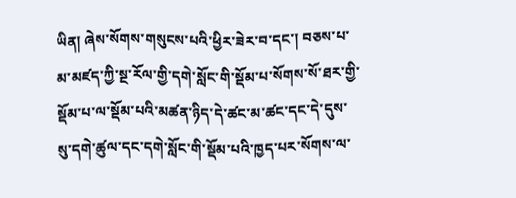ཡིན། ཞེས་སོགས་གསུངས་པའི་ཕྱིར་ཟེར་བ་དང་། བཅས་པ་མ་མཛད་ཀྱི་སྔ་རོལ་གྱི་དགེ་སློང་གི་སྡོམ་པ་སོགས་སོ་ཐར་གྱི་སྡོམ་པ་ལ་སྡོམ་པའི་མཚན་ཉིད་དེ་ཚང་མ་ཚང་དང་དེ་དུས་སུ་དགེ་ཚུལ་དང་དགེ་སློང་གི་སྡོམ་པའི་ཁྱད་པར་སོགས་ལ་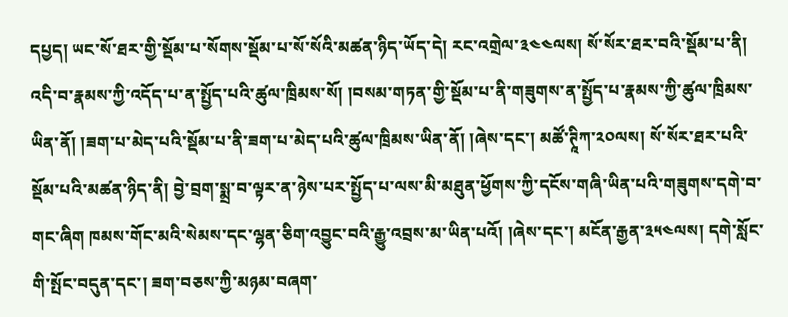དཔྱད། ཡང་སོ་ཐར་གྱི་སྡོམ་པ་སོགས་སྡོམ་པ་སོ་སོའི་མཚན་ཉིད་ཡོད་དེ། རང་འགྲེལ་༣༤༤ལས། སོ་སོར་ཐར་བའི་སྡོམ་པ་ནི། འདི་བ་རྣམས་ཀྱི་འདོད་པ་ན་སྤྱོད་པའི་ཚུལ་ཁྲིམས་སོ། །བསམ་གཏན་གྱི་སྡོམ་པ་ནི་གཟུགས་ན་སྤྱོད་པ་རྣམས་ཀྱི་ཚུལ་ཁྲིམས་ཡིན་ནོ། །ཟག་པ་མེད་པའི་སྡོམ་པ་ནི་ཟག་པ་མེད་པའི་ཚུལ་ཁྲིམས་ཡིན་ནོ། །ཞེས་དང་། མཚོ་ཊཱིཀ་༢༠ལས། སོ་སོར་ཐར་པའི་སྡོམ་པའི་མཚན་ཉིད་ནི། བྱེ་བྲག་སྨྲ་བ་ལྟར་ན་ཉེས་པར་སྤྱོད་པ་ལས་མི་མཐུན་ཕྱོགས་ཀྱི་དངོས་གཞི་ཡིན་པའི་གཟུགས་དགེ་བ་གང་ཞིག ཁམས་གོང་མའི་སེམས་དང་ལྷན་ཅིག་འབྱུང་བའི་རྒྱུ་འབྲས་མ་ཡིན་པའོ། །ཞེས་དང་། མངོན་རྒྱན་༣༥༤ལས། དགེ་སློང་གི་སྤོང་བདུན་དང་། ཟག་བཅས་ཀྱི་མཉམ་བཞག་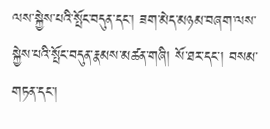ལས་སྐྱེས་པའི་སྤོང་བདུན་དང་། ཟག་མེད་མཉམ་བཞག་ལས་སྐྱེས་པའི་སྤོང་བདུན་རྣམས་མཚན་གཞི། སོ་ཐར་དང་། བསམ་གཏན་དང་།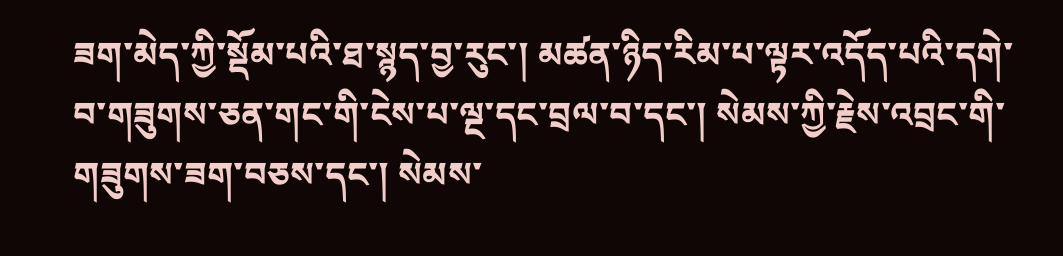ཟག་མེད་ཀྱི་སྡོམ་པའི་ཐ་སྙད་བྱ་རུང་། མཚན་ཉིད་རིམ་པ་ལྟར་འདོད་པའི་དགེ་བ་གཟུགས་ཅན་གང་གི་ངེས་པ་ལྔ་དང་བྲལ་བ་དང་། སེམས་ཀྱི་རྗེས་འབྲང་གི་གཟུགས་ཟག་བཅས་དང་། སེམས་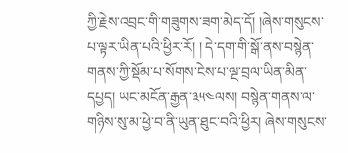ཀྱི་རྗེས་འབྲང་གི་གཟུགས་ཟག་མེད་དོ། །ཞེས་གསུངས་པ་ལྟར་ཡིན་པའི་ཕྱིར་རོ། ། དེ་དག་གི་སྒོ་ནས་བསྙེན་གནས་ཀྱི་སྡོམ་པ་སོགས་ངེས་པ་ལྔ་བྲལ་ཡིན་མིན་དཔྱད། ཡང་མངོན་རྒྱན་༣༥༤ལས། བསྙེན་གནས་ལ་གཉིས་སུ་མ་ཕྱེ་བ་ནི་ཡུན་ཐུང་བའི་ཕྱིར། ཞེས་གསུངས་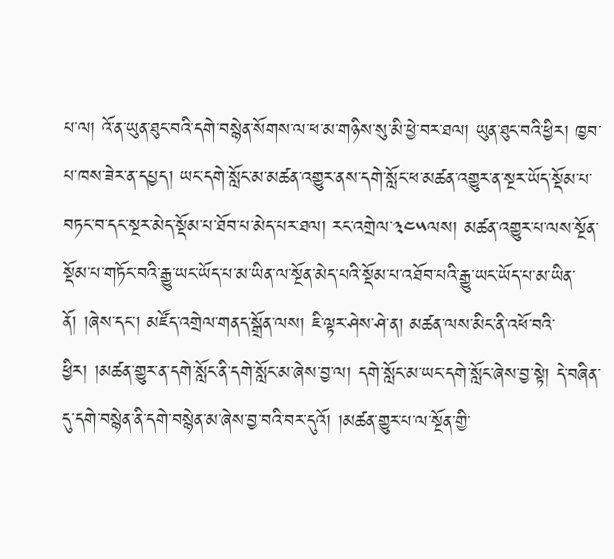པ་ལ། འོ་ན་ཡུན་ཐུང་བའི་དགེ་བསྙེན་སོགས་ལ་ཕ་མ་གཉིས་སུ་མི་ཕྱེ་བར་ཐལ། ཡུན་ཐུང་བའི་ཕྱིར། ཁྱབ་པ་ཁས་ཟེར་ན་དཔྱད། ཡང་དགེ་སློང་མ་མཚན་འགྱུར་ནས་དགེ་སློང་ཕ་མཚན་འགྱུར་ན་སྔར་ཡོད་སྡོམ་པ་བཏང་བ་དང་སྔར་མེད་སྡོམ་པ་ཐོབ་པ་མེད་པར་ཐལ། རང་འགྲེལ་༣༤༥ལས། མཚན་འགྱུར་པ་ལས་སྔོན་སྡོམ་པ་གཏོང་བའི་རྒྱུ་ཡང་ཡོད་པ་མ་ཡིན་ལ་སྔོན་མེད་པའི་སྡོམ་པ་འཐོབ་པའི་རྒྱུ་ཡང་ཡོད་པ་མ་ཡིན་ནོ། །ཞེས་དང་། མཛོད་འགྲེལ་གནད་སྒྲོན་ལས། ཇི་ལྟར་ཤེས་ཤེ་ན། མཚན་ལས་མིང་ནི་འཕོ་བའི་ཕྱིར། །མཚན་གྱུར་ན་དགེ་སློང་ནི་དགེ་སློང་མ་ཞེས་བྱ་ལ། དགེ་སློང་མ་ཡང་དགེ་སློང་ཞེས་བྱ་སྟེ། དེ་བཞིན་དུ་དགེ་བསྙེན་ནི་དགེ་བསྙེན་མ་ཞེས་བྱ་བའི་བར་དུའོ། །མཚན་གྱུར་པ་ལ་སྔོན་གྱི་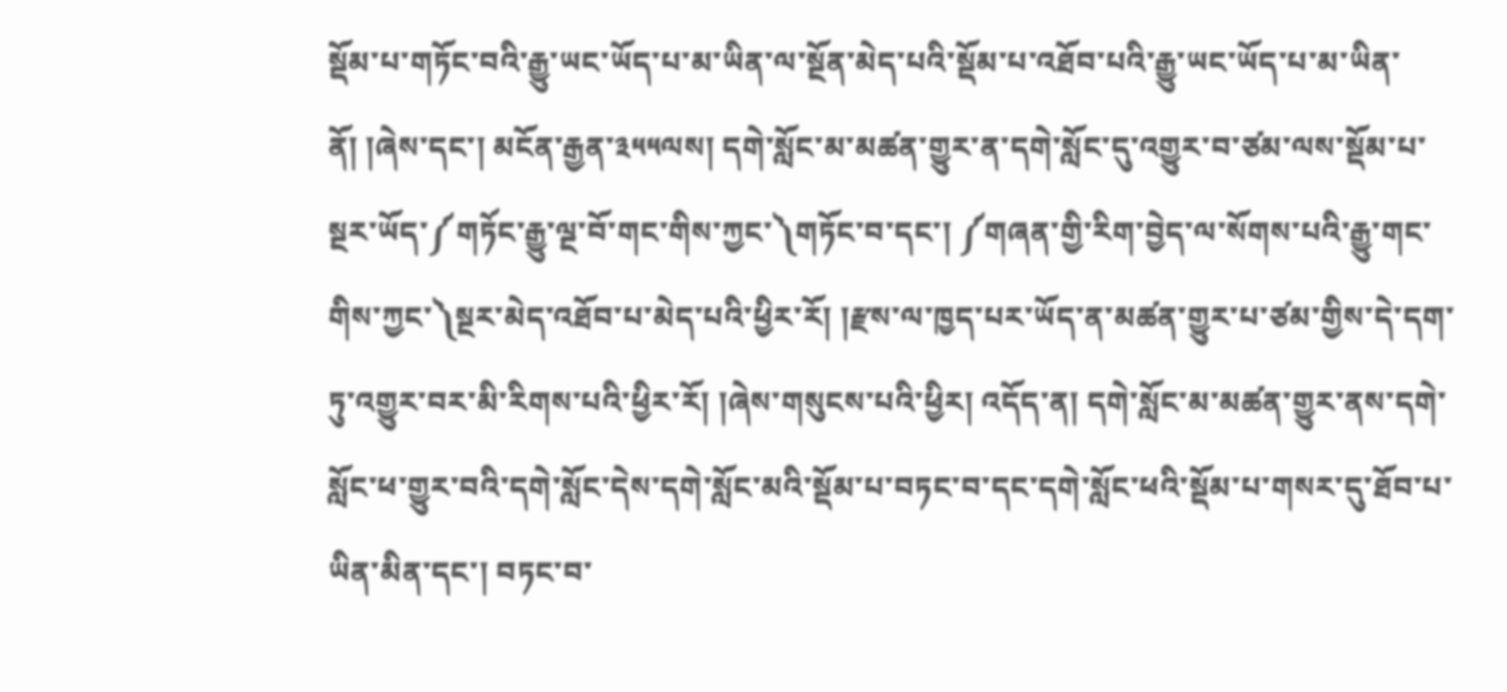སྡོམ་པ་གཏོང་བའི་རྒྱུ་ཡང་ཡོད་པ་མ་ཡིན་ལ་སྔོན་མེད་པའི་སྡོམ་པ་འཐོབ་པའི་རྒྱུ་ཡང་ཡོད་པ་མ་ཡིན་ནོ། །ཞེས་དང་། མངོན་རྒྱན་༣༥༥ལས། དགེ་སློང་མ་མཚན་གྱུར་ན་དགེ་སློང་དུ་འགྱུར་བ་ཙམ་ལས་སྡོམ་པ་སྔར་ཡོད་༼གཏོང་རྒྱུ་ལྔ་བོ་གང་གིས་ཀྱང་༽གཏོང་བ་དང་། ༼གཞན་གྱི་རིག་བྱེད་ལ་སོགས་པའི་རྒྱུ་གང་གིས་ཀྱང་༽སྔར་མེད་འཐོབ་པ་མེད་པའི་ཕྱིར་རོ། །རྫས་ལ་ཁྱད་པར་ཡོད་ན་མཚན་གྱུར་པ་ཙམ་གྱིས་དེ་དག་ཏུ་འགྱུར་བར་མི་རིགས་པའི་ཕྱིར་རོ། །ཞེས་གསུངས་པའི་ཕྱིར། འདོད་ན། དགེ་སློང་མ་མཚན་གྱུར་ནས་དགེ་སློང་ཕ་གྱུར་བའི་དགེ་སློང་དེས་དགེ་སློང་མའི་སྡོམ་པ་བཏང་བ་དང་དགེ་སློང་ཕའི་སྡོམ་པ་གསར་དུ་ཐོབ་པ་ཡིན་མིན་དང་། བཏང་བ་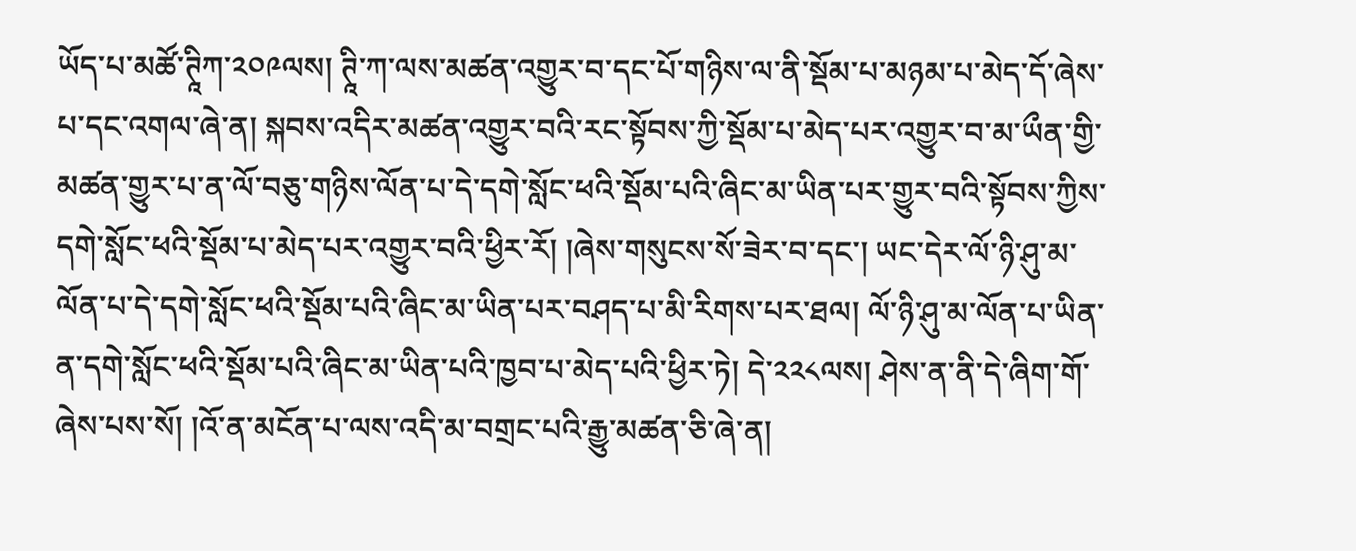ཡོད་པ་མཚོ་ཊཱིཀ་༢༠༩ལས། ཊཱི་ཀ་ལས་མཚན་འགྱུར་བ་དང་པོ་གཉིས་ལ་ནི་སྡོམ་པ་མཉམ་པ་མེད་དོ་ཞེས་པ་དང་འགལ་ཞེ་ན། སྐབས་འདིར་མཚན་འགྱུར་བའི་རང་སྟོབས་ཀྱི་སྡོམ་པ་མེད་པར་འགྱུར་བ་མ་ཡྀན་གྱི་མཚན་གྱུར་པ་ན་ལོ་བཅུ་གཉིས་ལོན་པ་དེ་དགེ་སློང་ཕའི་སྡོམ་པའི་ཞིང་མ་ཡིན་པར་གྱུར་བའི་སྟོབས་ཀྱིས་དགེ་སློང་ཕའི་སྡོམ་པ་མེད་པར་འགྱུར་བའི་ཕྱིར་རོ། །ཞེས་གསུངས་སོ་ཟེར་བ་དང་། ཡང་དེར་ལོ་ཉི་ཤུ་མ་ལོན་པ་དེ་དགེ་སློང་ཕའི་སྡོམ་པའི་ཞིང་མ་ཡིན་པར་བཤད་པ་མི་རིགས་པར་ཐལ། ལོ་ཉི་ཤུ་མ་ལོན་པ་ཡིན་ན་དགེ་སློང་ཕའི་སྡོམ་པའི་ཞིང་མ་ཡིན་པའི་ཁྱབ་པ་མེད་པའི་ཕྱིར་ཏེ། དེ་༢༢༨ལས། ཤེས་ན་ནི་དེ་ཞིག་གོ་ཞེས་པས་སོ། །འོ་ན་མངོན་པ་ལས་འདི་མ་བགྲང་པའི་རྒྱུ་མཚན་ཅི་ཞེ་ན།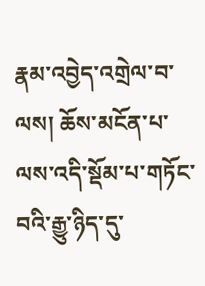རྣམ་འབྱེད་འགྲེལ་བ་ལས། ཆོས་མངོན་པ་ལས་འདི་སྡོམ་པ་གཏོང་བའི་རྒྱུ་ཉིད་དུ་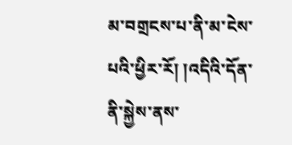མ་བགྲངས་པ་ནི་མ་ངེས་པའི་ཕྱིར་རོ། །འདིའི་དོན་ནི་སྐྱེས་ནས་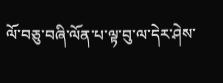ལོ་བཅུ་བཞི་ལོན་པ་ལྟ་བུ་ལ་དེར་ཤེས་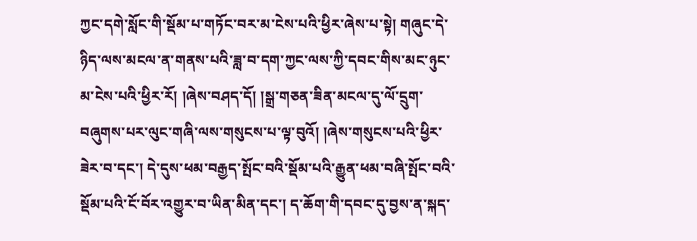ཀྱང་དགེ་སློང་གི་སྡོམ་པ་གཏོང་བར་མ་ངེས་པའི་ཕྱིར་ཞེས་པ་སྟེ། གཞུང་དེ་ཉིད་ལས་མངལ་ན་གནས་པའི་ཟླ་བ་དག་ཀྱང་ལས་ཀྱི་དབང་གིས་མང་ཉུང་མ་ངེས་པའི་ཕྱིར་རོ། །ཞེས་བཤད་དོ། །སྒྲ་གཅན་ཟིན་མངལ་དུ་ལོ་དྲུག་བཞུགས་པར་ལུང་གཞི་ལས་གསུངས་པ་ལྟ་བུའོ། །ཞེས་གསུངས་པའི་ཕྱིར་ཟེར་བ་དང་། དེ་དུས་ཕམ་བརྒྱད་སྤོང་བའི་སྡོམ་པའི་རྒྱུན་ཕམ་བཞི་སྤོང་བའི་སྡོམ་པའི་ངོ་བོར་འགྱུར་བ་ཡིན་མིན་དང་། ད་ཆོག་གི་དབང་དུ་བྱས་ན་སྐད་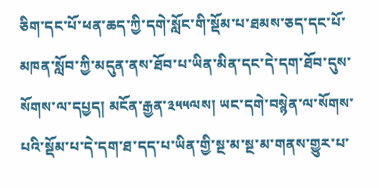ཅིག་དང་པོ་ཕན་ཆད་ཀྱི་དགེ་སློང་གི་སྡོམ་པ་ཐམས་ཅད་དང་པོ་མཁན་སློབ་ཀྱི་མདུན་ནས་ཐོབ་པ་ཡིན་མིན་དང་དེ་དག་ཐོབ་དུས་སོགས་ལ་དཔྱད། མངོན་རྒྱན་༣༥༥ལས། ཡང་དགེ་བསྙེན་ལ་སོགས་པའི་སྡོམ་པ་དེ་དག་ཐ་དད་པ་ཡིན་གྱི་སྔ་མ་སྔ་མ་གནས་གྱུར་པ་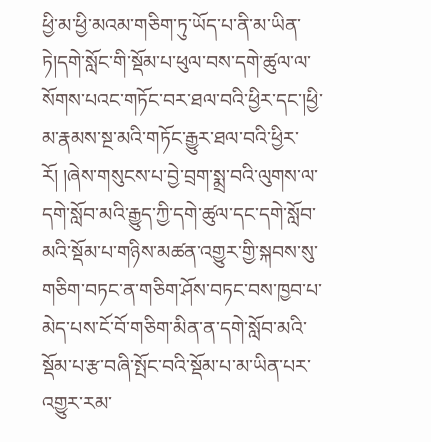ཕྱི་མ་ཕྱི་མའམ་གཅིག་ཏུ་ཡོད་པ་ནི་མ་ཡིན་ཏེ།དགེ་སློང་གི་སྡོམ་པ་ཕུལ་བས་དགེ་ཚུལ་ལ་སོགས་པའང་གཏོང་བར་ཐལ་བའི་ཕྱིར་དང་།ཕྱི་མ་རྣམས་སྔ་མའི་གཏོང་རྒྱུར་ཐལ་བའི་ཕྱིར་རོ། །ཞེས་གསུངས་པ་བྱེ་བྲག་སྨྲ་བའི་ལུགས་ལ་དགེ་སློབ་མའི་རྒྱུད་ཀྱི་དགེ་ཚུལ་དང་དགེ་སློབ་མའི་སྡོམ་པ་གཉིས་མཚན་འགྱུར་གྱི་སྐབས་སུ་གཅིག་བཏང་ན་གཅིག་ཤོས་བཏང་བས་ཁྱབ་པ་མེད་པས་ངོ་བོ་གཅིག་མིན་ན་དགེ་སློབ་མའི་སྡོམ་པ་རྩ་བཞི་སྤོང་བའི་སྡོམ་པ་མ་ཡིན་པར་འགྱུར་རམ་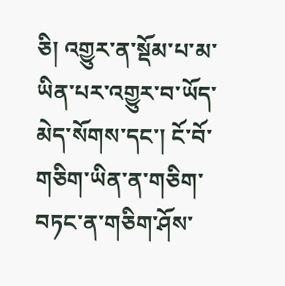ཅི། འགྱུར་ན་སྡོམ་པ་མ་ཡིན་པར་འགྱུར་བ་ཡོད་མེད་སོགས་དང་། ངོ་བོ་གཅིག་ཡིན་ན་གཅིག་བཏང་ན་གཅིག་ཤོས་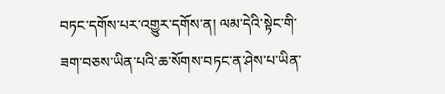བཏང་དགོས་པར་འགྱུར་དགོས་ན། ལམ་དེའི་སྟེང་གི་ཟག་བཅས་ཡིན་པའི་ཆ་སོགས་བཏང་ན་ཤེས་པ་ཡིན་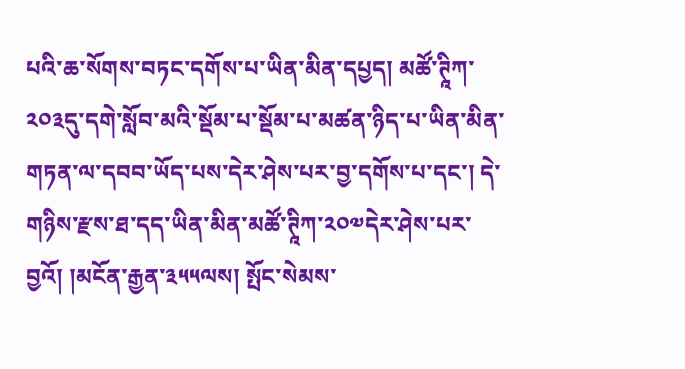པའི་ཆ་སོགས་བཏང་དགོས་པ་ཡིན་མིན་དཔྱད། མཚོ་ཊཱིཀ་༢༠༣དུ་དགེ་སློབ་མའི་སྡོམ་པ་སྡོམ་པ་མཚན་ཉིད་པ་ཡིན་མིན་གཏན་ལ་དབབ་ཡོད་པས་དེར་ཤེས་པར་བྱ་དགོས་པ་དང་། དེ་གཉིས་རྫས་ཐ་དད་ཡིན་མིན་མཚོ་ཊཱིཀ་༢༠༧དེར་ཤེས་པར་བྱའོ། །མངོན་རྒྱན་༣༥༥ལས། སྤོང་སེམས་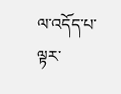ལ་འདོད་པ་ལྟར་